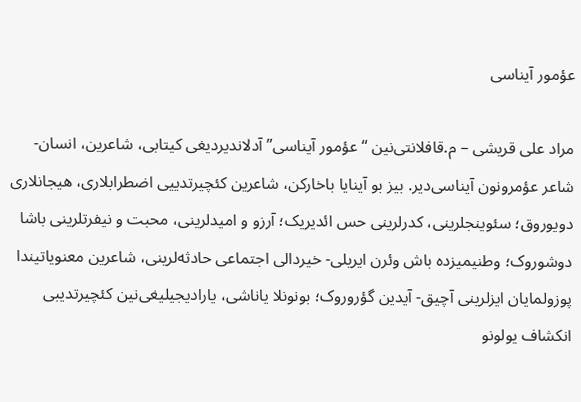عؤمور آیناسی

مراد علی قریشی – م.قافلانتی‌نین “عؤمور آیناسی” آدلاندیردیغی کیتابی، شاعرین، انسان- شاعر عؤمرونون آیناسی‌دیر. بیز بو آینایا باخارکن، شاعرین کئچیرتدییی اضطرابلاری، هیجانلاری دویوروق؛ سئوینجلرینی، کدرلرینی حس ائدیریک؛ آرزو و امیدلرینی، محبت و نیفرتلرینی باشا دوشوروک؛ وطنیمیزده باش وئرن ایریلی- خیردالی اجتماعی حادثه‌لرینی، شاعرین معنویاتیندا پوزولمایان ایزلرینی آچیق- آیدین گؤروروک؛ بونونلا یاناشی، یارادیجیلیغی‌نین کئچیرتدیبی انکشاف یولونو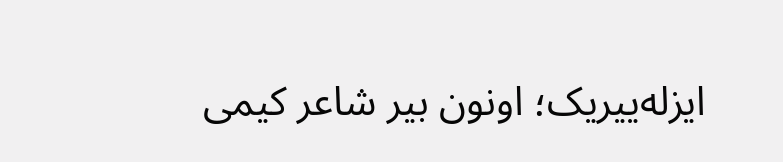ایزله‌ییریک؛ اونون بیر شاعر کیمی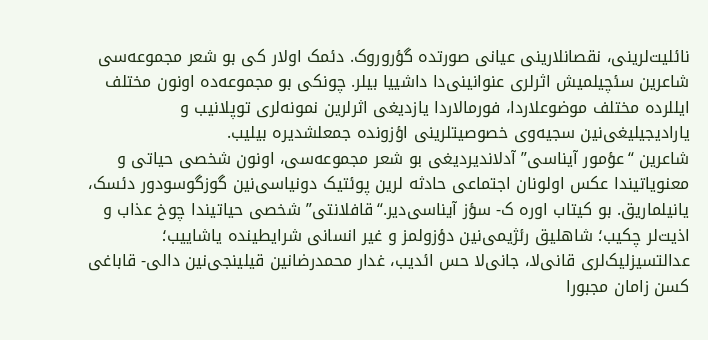نائلیت‌لرینی، نقصانلارینی عیانی صورتده گؤروروک. دئمک اولار کی بو شعر مجموعه‌سی شاعرین سئچیلمیش اثرلری عنوانینی‌دا داشییا بیلر. چونکی بو مجموعه‌ده اونون مختلف ایللرده مختلف موضوعلاردا، فورمالاردا یازدیغی اثرلرین نمونه‌لری توپلانیب و یارادیجیلیغی‌نین سجیه‌وی خصوصیتلرینی اؤزونده جمعلشدیره بیلیب.
شاعرین “عؤمور آیناسی” آدلاندیردیغی بو شعر مجموعه‌سی، اونون شخصی حیاتی و معنویاتیندا عکس اولونان اجتماعی حادثه لرین پوئتیک دونیاسی‌نین گوزگوسودور دئسک، یانیلماریق. بو کیتاب اوره ک- سؤز آیناسی‌دیر.“قافلانتی” شخصی حیاتیندا چوخ عذاب و اذیت‌لر چکیب؛ شاهلیق رئژیمی‌نین دؤزولمز و غیر انسانی شرایطینده یاشاییب؛ عدالتسیزلیک‌لری قانی‌لا، جانی‌لا حس ائدیب، غدار محمدرضانین قیلینجی‌نین دالی- قاباغی کسن زامان مجبورا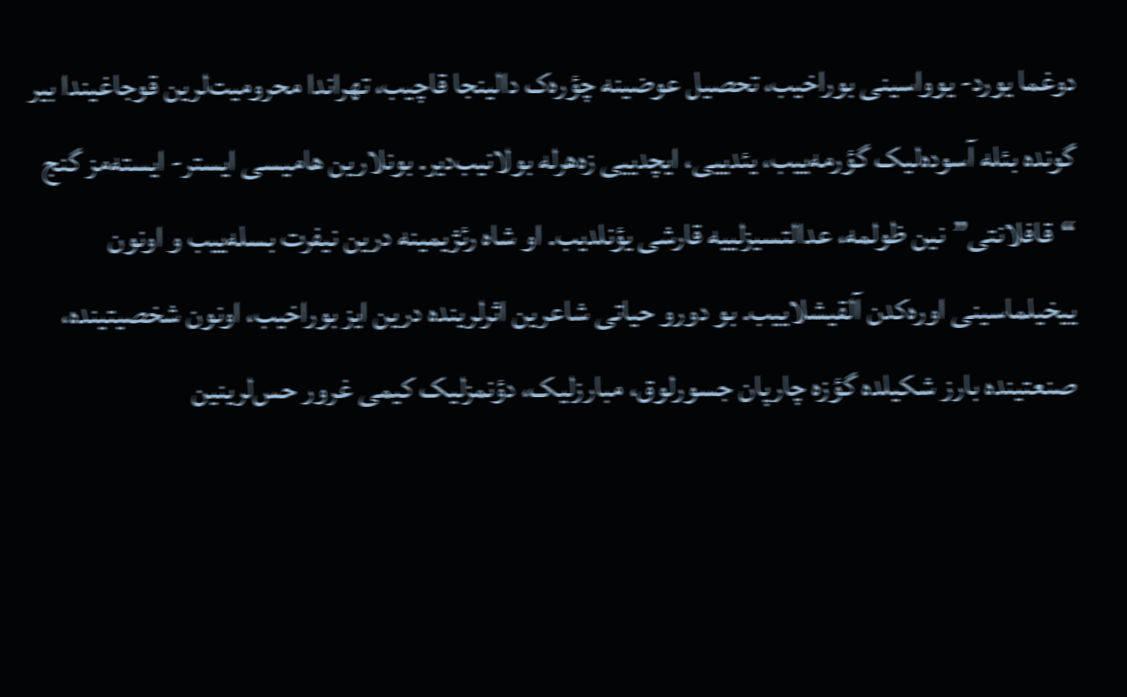دوغما یورد- یوواسینی بوراخیب، تحصیل عوضینه چؤره‌ک دالینجا قاچیب، تهراندا محرومیت‌لرین قوجاغیندا بیر گونده بئله آسوده‌لیک گؤرمه‌ییب، یئدییی، ایچدییی زه‌هرله بولانیب‌دیر. بونلارین هامیسی ایستر- ایسته‌مز گنج “قافلانتی”نین ظولمه، عدالتسیزلییه قارشی یؤنلدیب. او شاه رئژیمینه درین نیفرت بسله‌ییب و اونون ییخیلماسینی اوره‌کدن آلقیشلاییب. بو دورو حیاتی شاعرین اثرلرینده درین ایز بوراخیب، اونون شخصیتینده، صنعتینده بارز شکیلده گؤزه چارپان جسورلوق، مبارزلیک، دؤنمزلیک کیمی غرور حس‌لرینین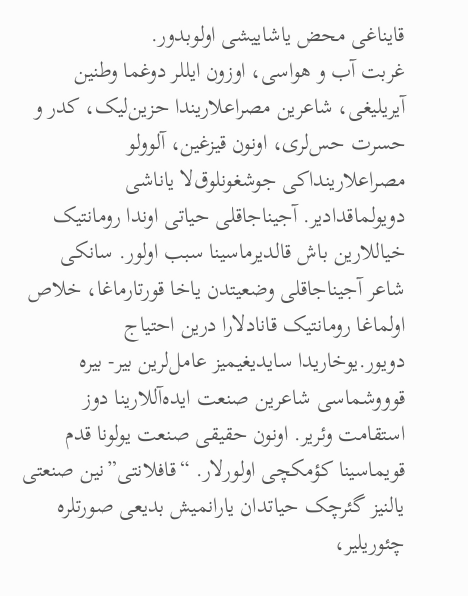قایناغی محض یاشاییشی اولوبدور.
غربت آب و هواسی، اوزون ایللر دوغما وطنین آیریلیغی، شاعرین مصراعلاریندا حزین‌لیک، کدر و حسرت حس‌لری، اونون قیزغین، آلوولو مصراعلارینداکی جوشغونلوق‌لا یاناشی دویولماقدادیر. آجیناجاقلی حیاتی اوندا رومانتیک خیاللارین باش قالدیرماسینا سبب اولور. سانکی شاعر آجیناجاقلی وضعیتدن یاخا قورتارماغا، خلاص اولماغا رومانتیک قانادلارا درین احتیاج دویور.یوخاریدا سایدیغیمیز عامل‌لرین بیر- بیره قوووشماسی شاعرین صنعت ایده‌آللارینا دوز استقامت وئریر. اونون حقیقی صنعت یولونا قدم قویماسینا کؤمکچی اولورلار. “قافلانتی”نین صنعتی یالنیز گئرچک حیاتدان یارانمیش بدیعی صورتلره چئوریلیر،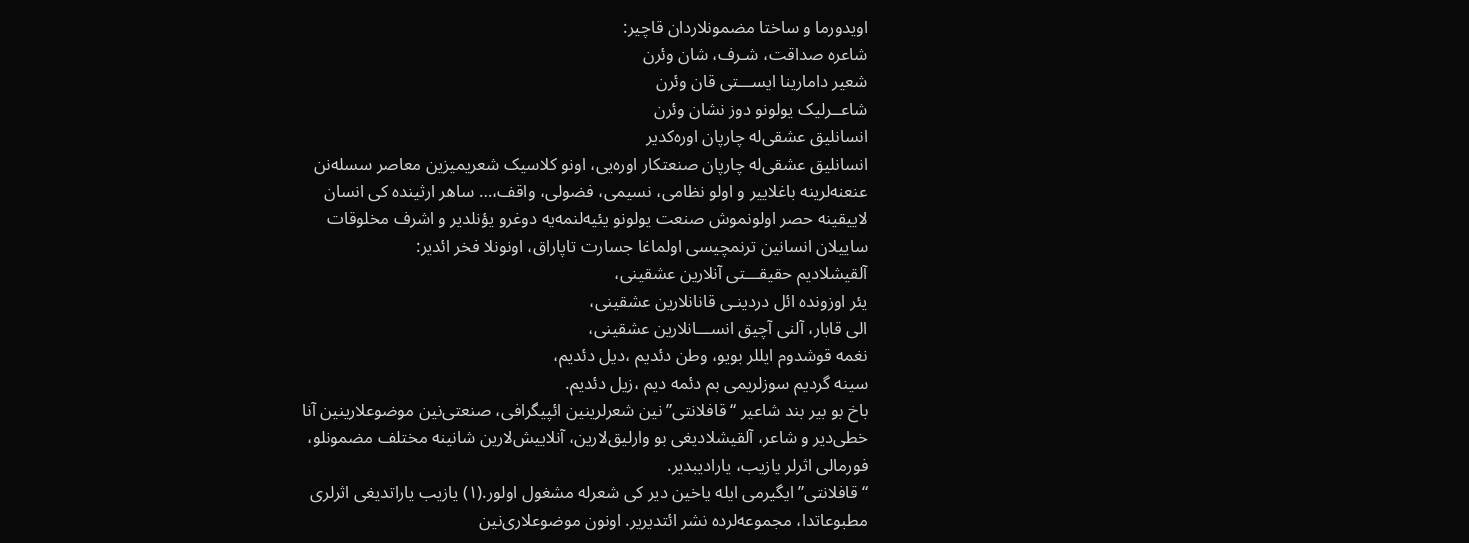اویدورما و ساختا مضمونلاردان قاچیر:
شاعره صداقت، شـرف، شان وئرن
شعیر دامارینا ایســـتی قان وئرن
شاعــرلیک یولونو دوز نشان وئرن
انسانلیق عشقی‌له چارپان اوره‌کدیر
انسانلیق عشقی‌له چارپان صنعتکار اوره‌یی، اونو کلاسیک شعریمیزین معاصر سسله‌نن عنعنه‌لرینه باغلاییر و اولو نظامی، ‌نسیمی، فضولی، واقف،… ساهر ارثینده کی انسان لاییقینه حصر اولونموش صنعت یولونو یئیه‌لنمه‌یه دوغرو یؤنلدیر و اشرف مخلوقات ساییلان انسانین ترنمچیسی اولماغا جسارت تاپاراق، اونونلا فخر ائدیر:
آلقیشلادیم حقیقـــتی آنلارین عشقینی،
یئر اوزونده ائل دردینـی قانانلارین عشقینی،
الی قابار، آلنی آچیق انســـانلارین عشقینی،
نغمه قوشدوم ایللر بویو، وطن دئدیم ،‌دیل دئدیم،‌
سینه گردیم سوزلریمی بم دئمه دیم ،زیل دئدیم.
باخ بو بیر بند شاعیر “قافلانتی”نین شعرلرینین ائپیگرافی، صنعتی‌نین موضوعلارینین آنا خطی‌دیر و شاعر، آلقیشلادیغی بو وارلیق‌لارین، آنلاییش‌لارین شانینه مختلف مضمونلو، فورمالی اثرلر یازیب، یارادیبدیر.
“قافلانتی” ایگیرمی ایله یاخین دیر کی شعرله مشغول اولور.(۱) یازیب یاراتدیغی اثرلری مطبوعاتدا، مجموعه‌لرده نشر ائتدیریر. اونون موضوعلاری‌نین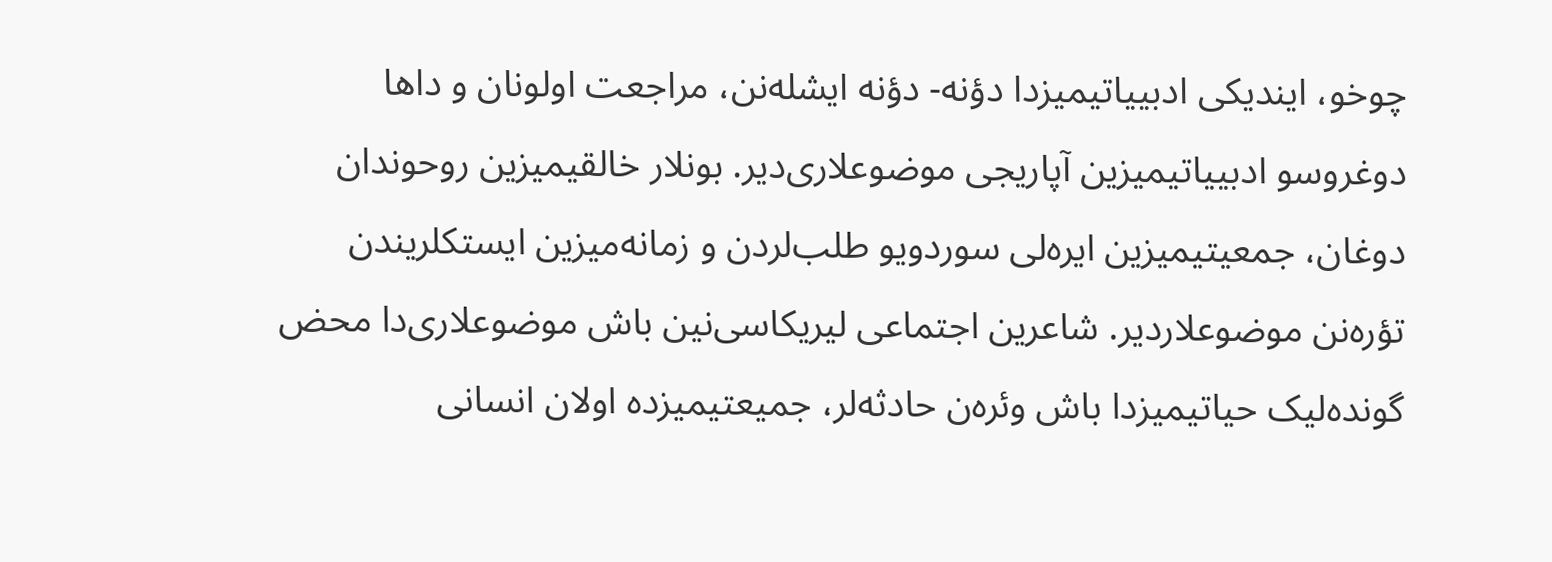چوخو، ‌ایندیکی ادبییاتیمیزدا دؤنه- دؤنه ایشله‌نن، مراجعت اولونان و داها دوغروسو ادبییاتیمیزین آپاریجی موضوعلاری‌دیر. بونلار خالقیمیزین روحوندان دوغان، جمعیتیمیزین ایره‌لی سوردویو طلب‌لردن و زمانه‌میزین ایستکلریندن تؤره‌نن موضوعلاردیر. شاعرین اجتماعی لیریکاسی‌نین باش موضوعلاری‌دا محض گونده‌لیک حیاتیمیزدا باش وئره‌ن حادثه‌لر، جمیعتیمیزده اولان انسانی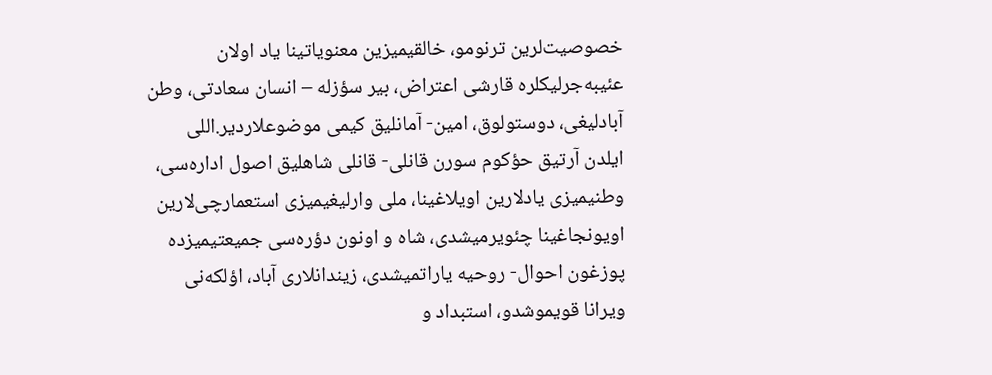خصوصیت‌لرین ترنومو، خالقیمیزین معنویاتینا یاد اولان عئیبه‌جرلیکلره قارشی اعتراض، بیر سؤزله – انسان سعادتی، وطن آبادلیغی، دوستولوق، ‌امین- آمانلیق کیمی موضوعلاردیر.اللی ایلدن آرتیق حؤکوم سورن قانلی- قانلی شاهلیق اصول اداره‌سی، وطنیمیزی یادلارین اویلاغینا، ملی وارلیغیمیزی استعمارچی‌لارین اویونجاغینا چئویرمیشدی، شاه و اونون دؤره‌سی جمیعتیمیزده پوزغون احوال- روحیه یاراتمیشدی، زیندانلاری آباد، اؤلکه‌نی ویرانا قویموشدو، استبداد و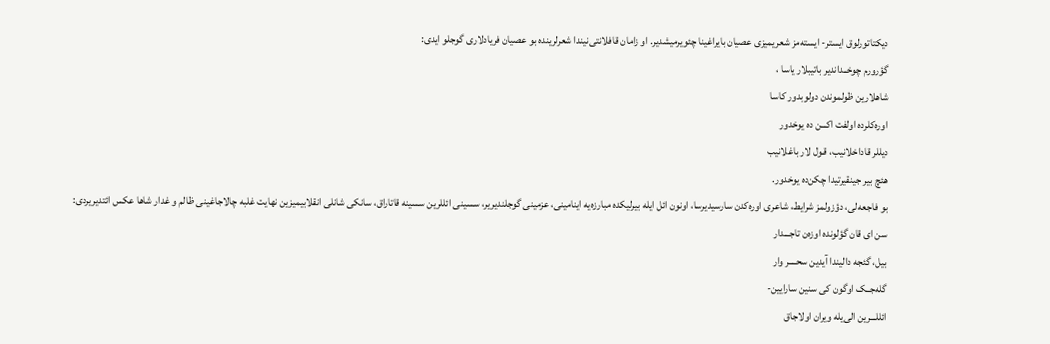دیکتاتورلوق ایستر- ایسته‌مز شعریمیزی عصیان بایراغینا چئویرمیشدیر. او زامان قافلانتی‌نیندا شعرلرینده بو عصیان فریادلاری گوجلو ایدی:
گؤرورم چوخــداندیر باتیبلار یاسا ،
شاهلارین ظولموندن دولوبدور کاسا
اوره‌کلرده اولفت اکـــن ده یوخدور
دیللر قاداخلانیب، قـول لار باغلانیب
هئچ بیر جینقیرتیدا چکن‌ده یوخدور.
بو فاجعه‌لی، دؤزولمز شرایط، شاعری اوره‌کدن سارسیدیرسا، اونون ائل ایله بیرلیکده مبارزه‌یه اینامینی، عزمینی گوجلندیریر، سسینی ائللرین سسینه قاتاراق، ‌سانکی شانلی انقلابیمیزین نهایت غلبه چالاجاغینی ظالم و غدار شاها عکس ائتدیریردی:
سن ای قان گؤلونده اوزه‌ن تاجـــدار
بیل، گئجه دالیندا آیدین سحــــر وار
گله‌جــک اوگون کی سنین سارایین-
ائللـــرین الی‌یله ویران اولاجاق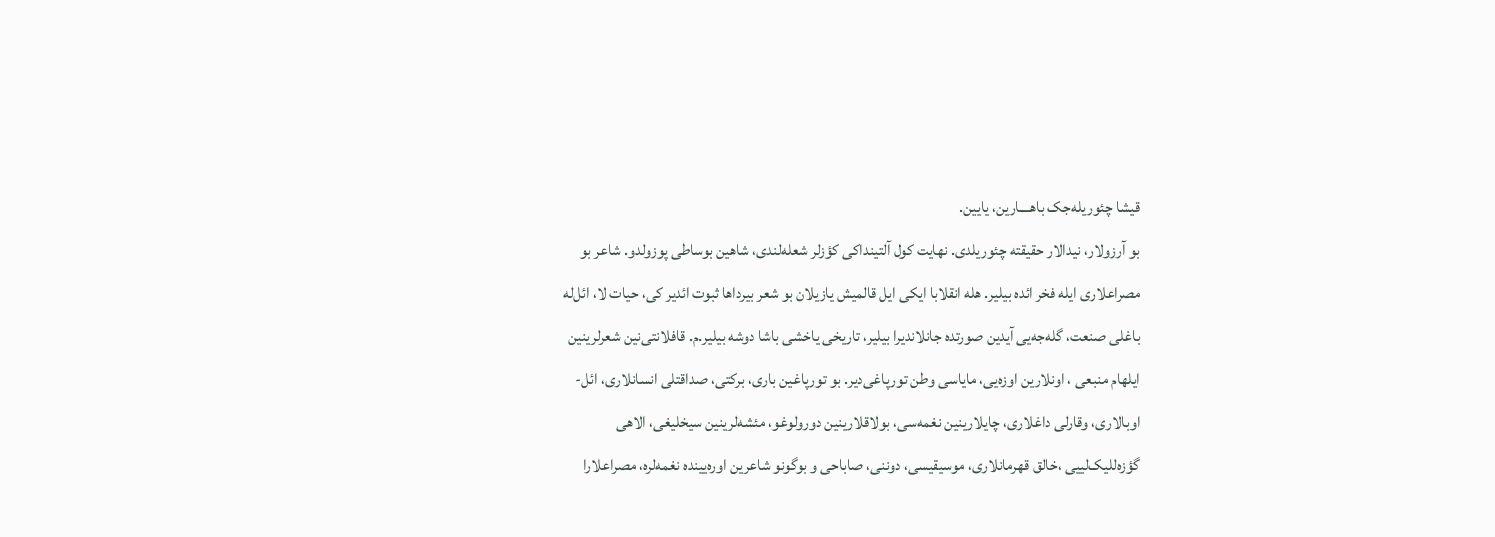قیشا چئوریله‌جک باهــــارین، یایین.
بو آرزولار، نیدالار حقیقته چئوریلدی. نهایت کول آلتینداکی کؤزلر شعله‌لندی، شاهین بوساطی پوزولدو. شاعر بو مصراعلاری ایله فخر ائده بیلیر. هله انقلابا ایکی ایل قالمیش یازیلان بو شعر بیرداها ثبوت ائدیر کی، حیات لا، ائل‌له باغلی صنعت، گله‌جه‌یی آیدین صورتده جانلاندیرا بیلیر، تاریخی یاخشی باشا دوشه بیلیر.م. قافلانتی‌نین شعرلرینین ایلهام منبعی ، اونلارین اوزه‌یی، مایاسی وطن تورپاغی‌دیر. بو تورپاغین باری، برکتی، صداقتلی انسانلاری، ائل- اوبالاری، وقارلی داغلاری، چایلارینین نغمه‌سی، بولاقلارینین دورولوغو، مئشه‌لرینین سیخلیغی، الاهی گؤزه‌للیک‌لییی ،‌خالق قهرمانلاری، ‌موسیقیسی، دوننی، صاباحی و بوگونو شاعرین اوره‌یینده نغمه‌لره، مصراعلارا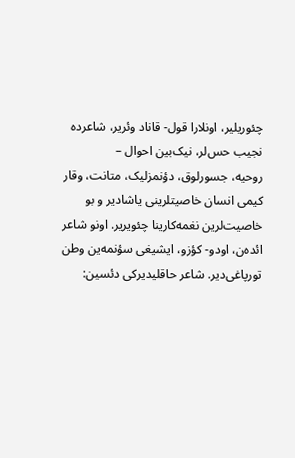چئوریلیر، اونلارا قول- قاناد وئریر، شاعرده نجیب حس‌لر، نیک‌بین احوال – روحیه، ‌جسورلوق، ‌دؤنمزلیک، ‌متانت، وقار کیمی انسان خاصیتلرینی یاشادیر و بو خاصیت‌لرین نغمه‌کارینا چئویریر. اونو شاعر ائده‌ن، اودو- کؤزو،‌ ایشیغی سؤنمه‌ین وطن تورپاغی‌دیر. شاعر حاقلیدیرکی دئسین: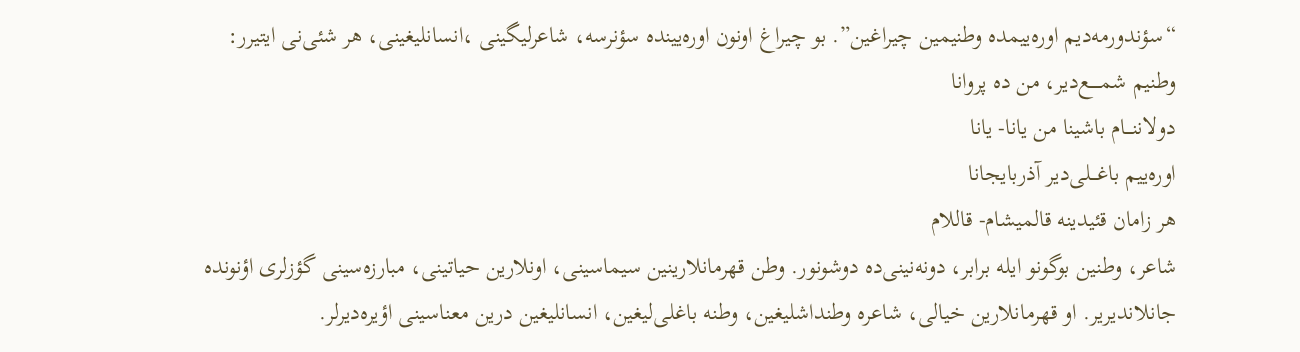“سؤندورمه‌دیم اوره‌ییمده وطنیمین چیراغین”. بو چیراغ اونون اوره‌یینده سؤنرسه، شاعرلیگینی ،‌انسانلیغینی، ‌هر شئی‌نی ایتیرر:
وطنیم شمـــــع‌دیر، من ده پروانا
دولاننـــام باشینا من یانا- یانا
اوره‌ییم باغـــلی‌دیر آذربایجانا
هر زامان قئیدینه قالمیشام- قاللام
شاعر، وطنین بوگونو ایله برابر، دونه‌نینی‌ده دوشونور. وطن قهرمانلارینین سیماسینی، ‌اونلارین حیاتینی، مبارزه‌سینی گؤزلری اؤنونده جانلاندیریر. او قهرمانلارین خیالی، شاعره وطنداشلیغین، وطنه باغلی‌لیغین، انسانلیغین درین معناسینی اؤیره‌دیرلر.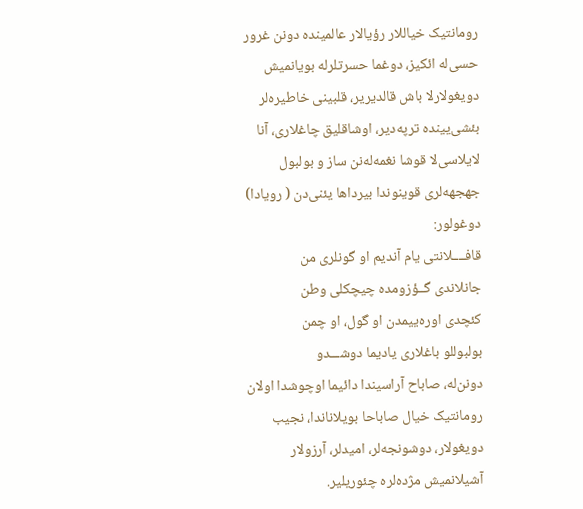رومانتیک خیاللار رؤیالار عالمینده دونن غرور حسی‌له ائکیز، دوغما حسرتلرله بویانمیش دویغولارلا باش قالدیریر، قلبینی خاطیره‌لر بئشی‌یینده ترپه‌دیر، اوشاقلیق چاغلاری،‌ آنا لایلاسی‌لا قوشا نغمه‌له‌نن ساز و بولبول جهجهه‌لری قوینوندا بیرداها یئنی‌دن ( رویادا) دوغولور:
قافــــلانتی یام آندیم او گونلری من
جانلاندی گــؤزومده چیچکلی وطن
کئچدی اوره‌ییمدن او گول، او چمن
بولبوللو باغلاری یادیما دوشـــدو
دونن‌له، ‌صاباح آراسیندا دائیما اوچوشدا اولان رومانتیک خیال صاباحا بویلاناندا،‌ نجیب دویغولار، دوشونجه‌لر، امیدلر، آرزولار آشیلانمیش مژده‌لره چئوریلیر.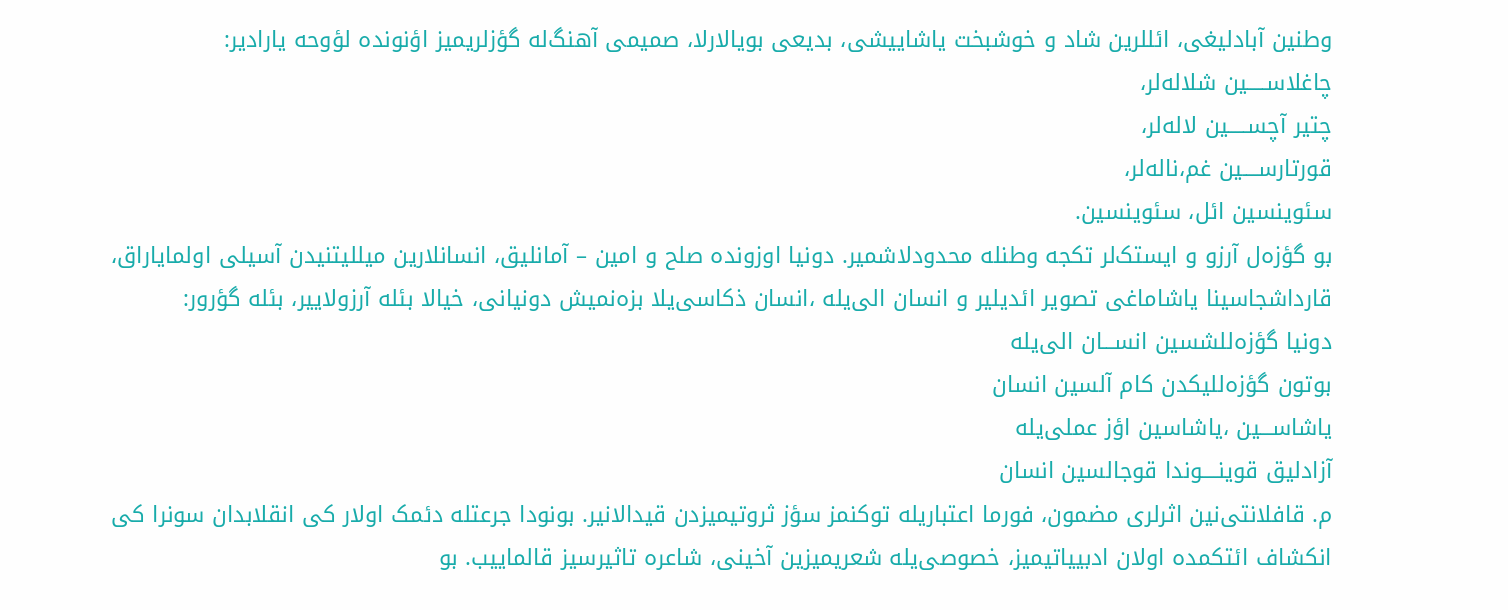وطنین آبادلیغی،‌ ائللرین شاد و خوشبخت یاشاییشی، بدیعی بویالارلا،‌ صمیمی آهنگ‌له گؤزلریمیز اؤنونده لؤوحه یارادیر:
چاغلاســـــین شلاله‌لر،
چتیر آچســـــین لاله‌لر،
قورتارســــین غم،ناله‌لر،
سئوینسین ائل، سئوینسین.
بو گؤزه‌ل آرزو و ایستک‌لر تکجه وطنله محدودلاشمیر. دونیا اوزونده صلح و امین – آمانلیق، انسانلارین میللیتنیدن آسیلی اولمایاراق، قارداشجاسینا یاشاماغی تصویر ائدیلیر و انسان الی‌یله ،انسان ذکاسی‌یلا بزه‌نمیش دونیانی، ‌خیالا بئله آرزولاییر، بئله گؤرور:
دونیا گؤزه‌للشسین انســـان الی‌یله
بوتون گؤزه‌للیکدن کام آلسین انسان
یاشاســـین ،‌یاشاسین اؤز عملی‌یله
آزادلیق قوینــــوندا قوجالسین انسان
م. قافلانتی‌نین اثرلری مضمون، فورما اعتباریله توکنمز سؤز ثروتیمیزدن قیدالانیر. بونودا جرعتله دئمک اولار کی انقلابدان سونرا کی انکشاف ائتکمده اولان ادبییاتیمیز، خصوصی‌یله شعریمیزین آخینی، شاعره تاثیرسیز قالماییب. بو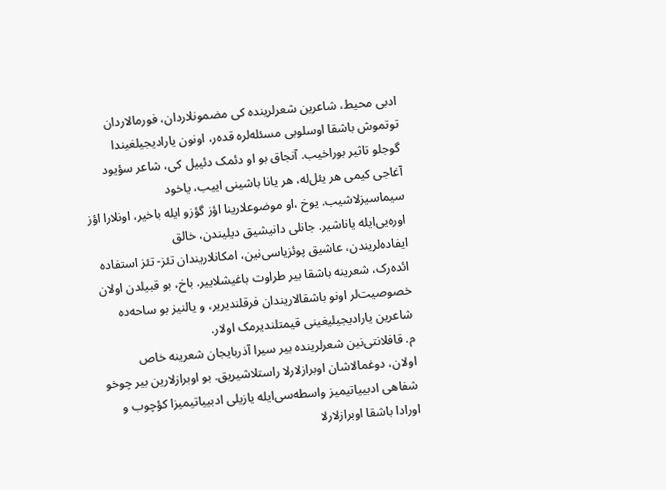ادبی محیط، شاعرین شعرلرینده کی مضمونلاردان، فورمالاردان توتموش باشقا اوسلوبی مسئله‌لره قده‌ر‌، اونون یارادیجیلغیندا گوجلو تاثیر بوراخیب. آنجاق بو او دئمک دئییل کی، ‌شاعر سؤیود آغاجی کیمی هر یئل‌له، هر یانا باشینی اییب، ‌یاخود سیماسیزلاشیب. یوخ ،‌او موضوعلارینا اؤز گؤزو ایله باخیر، ‌اونلارا اؤز اوره‌یی‌ایله یاناشیر. جانلی دانیشیق دیلیندن، خالق ایفاده‌لریندن، ‌عاشیق پوئزیاسی‌نین،‌ امکانلاریندان تئز- تئز استفاده ائده‌رک، شعرینه باشقا بیر طراوت باغیشلاییر. باخ، بو قبیلدن اولان خصوصیت‌لر اونو باشقالاریندان فرقلندیریر، و یالنیز بو ساحه‌ده شاعرین یارادیجیلیغینی قیمتلندیرمک اولار.
م. قافلانتی‌نین شعرلرینده بیر سیرا آذربایجان شعرینه خاص اولان، ‌دوغمالاشان اوبرازلارلا راستلاشیریق. بو اوبرازلارین بیر چوخو شفاهی ادبییاتیمیز واسطه‌سی‌ایله یازیلی ادبییاتیمیزا کؤچوب و اورادا باشقا اوبرازلارلا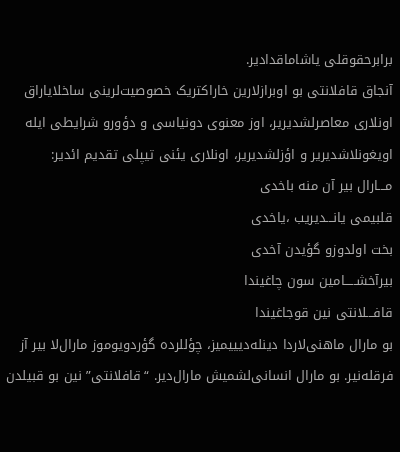برابرحقوقلی یاشاماقدادیر.
آنجاق قافلانتی بو اوبرازلارین خاراکتریک خصوصیت‌لرینی ساخلایاراق اونلاری معاصرلشدیریر، اوز معنوی دونیاسی و دؤورو شرایطی ایله اویغونلاشدیریر و اؤزلشدیریر، اونلاری یئنی تیپلی تقدیم ائدیر:
مـــارال بیر آن منه باخدی
قلبیمی یانـــدیریب ،‌یاخدی
بخت اولدوزو گؤیدن آخدی
بیرآخشـــــامین سون چاغیندا
قافـــلانتی نین قوجاغیندا
بو مارال ماهنی‌لاردا دینله‌دیییمیز، ‌چؤللرده گؤردویوموز مارال‌لا بیر آز فرقله‌نیر. بو مارال انسانی‌لشمیش مارال‌دیر. “قافلانتی” نین بو قبیلدن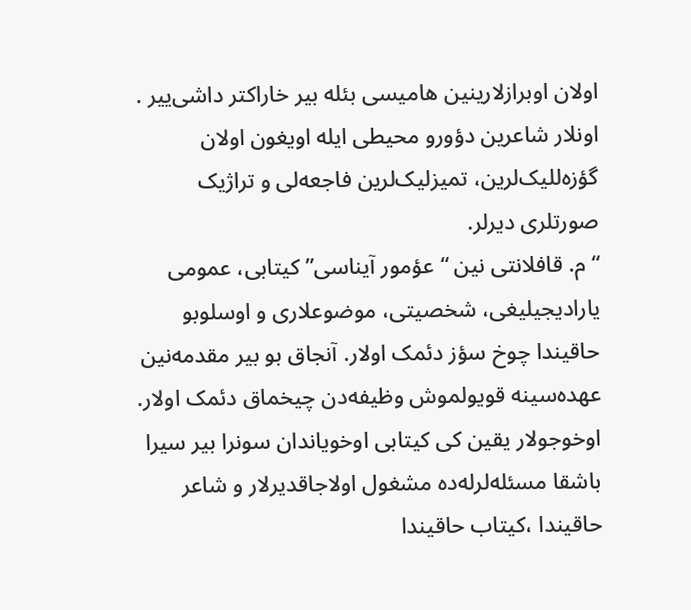اولان اوبرازلارینین هامیسی بئله بیر خاراکتر داشی‌ییر . اونلار شاعرین دؤورو محیطی ایله اویغون اولان گؤزه‌للیک‌لرین، تمیزلیک‌لرین فاجعه‌لی و تراژیک صورتلری دیرلر.
“م. قافلانتی نین “عؤمور آیناسی” کیتابی، عمومی یارادیجیلیغی،‌ شخصیتی، ‌موضوعلاری و اوسلوبو حاقیندا چوخ سؤز دئمک اولار. آنجاق بو بیر مقدمه‌نین عهده‌سینه قویولموش وظیفه‌دن چیخماق دئمک اولار. اوخوجولار یقین کی کیتابی اوخویاندان سونرا بیر سیرا باشقا مسئله‌لرله‌ده مشغول اولاجاقدیرلار و شاعر حاقیندا ،‌کیتاب حاقیندا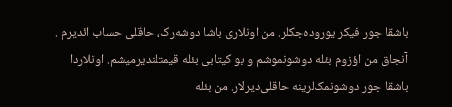باشقا جور فیکر یوروده‌جکلر. من اونلاری باشا دوشه‌رک، حاقلی حساب ائدیرم .
آنجاق من اؤزوم بئله دوشونموشم و بو کیتابی بئله قیمتلندیرمیشم. اونلار‌دا باشقا جور دوشونمک‌لرینه حاقلی‌دیرلار. من بئله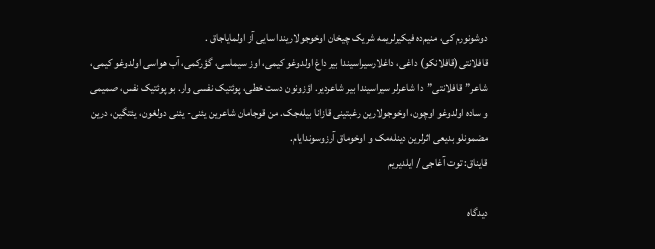دوشونورم کی، ‌منیم‌ده فیکیرلریمه شریک چیخان اوخوجولاریندا سایی آز اولمایاجاق .
قافلانتی(قافلانکو) داغی، داغلارسیراسیندا بیر داغ اولدوغو کیمی، اوز سیماسی،‌ گؤرکمی، آب هواسی اولدوغو کیمی، شاعر”قافلانتی”دا شاعرلر سیراسیندا بیر شاعردیر. اؤزونون دست خطی، پوئتیک نفسی وار. بو پوئتیک نفس، صمیمی و ساده اولدوغو اوچون، ‌اوخوجولارین رغبتینی قازانا بیله‌جک. من قوجامان شاعرین یئنی- یئنی دولغون، ‌یئتگین، ‌درین مضمونلو بدیعی اثرلرین دینله‌مک و اوخوماق آرزوسوندایام.
قایناق: توت آغاجی / ایلدیریم

دیدگاه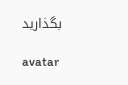بگذارید

avatar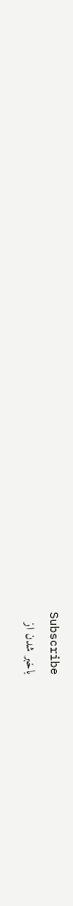Subscribe
باخبر شدن از